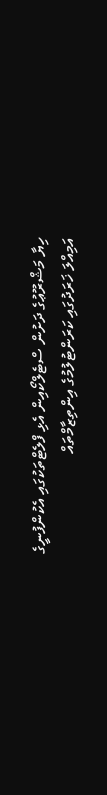ހިޔާ މަޝްރޫޢުގެ ދަށުން ސްޓެލްކޯއިން އެޅި ފްލެޓްތަކުގައި އެކުންފުނީގެ އަމިއްލަ ޚަރަދުގައި ކަރަންޓުލުމުގެ އިންތިޒާމްތައް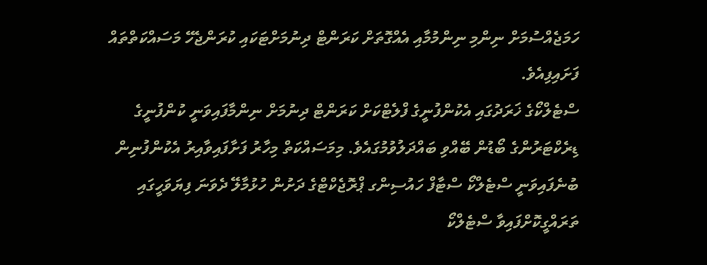ހަމަޖެއްސުމަށް ނިންމި ނިންމުމާއި އެއްގޮތަށް ކަރަންޓް ދިނުމަށްޓަކައި ކުރަންޖެހޭ މަސައްކަތްތައް ފަށައިފިއެވެ.
ސްޓެލްކޯގެ ޚަރަދުގައި އެކުންފުނީގެ ފްލެޓްކަށް ކަރަންޓް ދިނުމަށް ނިންމާފައިވަނީ ކުންފުނީގެ ޑިރެކްޓަރުންގެ ބޯޑުން ބޭއްވި ބައްދަލުވުމުގައެވެ. މިމަސައްކަތް މިހާރު ފަށާފައިވާއިރު އެކުންފުނިން ބުނެފައިވަނީ ސްޓެލްކޯ ސްޓާފް ހައުސިންގ ޕްރޮޖެކްޓްގެ ދަށުން ހުޅުމާލޭ ދެވަނަ ފިޔަވަހީގައި ތަރައްގީކޮށްފައިވާ ސްޓެލްކޯ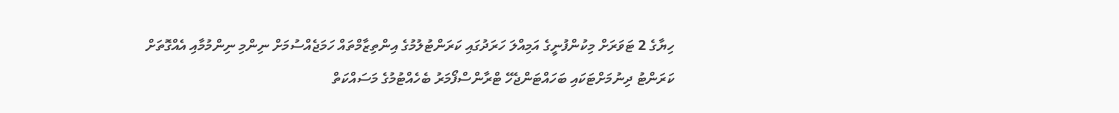ހިޔާގެ 2 ޓަވަރަށް މިކުންފުނީގެ އަމިއްލަ ހަރަދުގައި ކަރަންޓުލުމުގެ އިންތިޒާމްތައް ހަމަޖެއްސުމަށް ނިންމި ނިންމުމާއި އެއްގޮތަށް ކަރަންޓު ދިނުމަށްޓަކައި ބަހައްޓަންޖެހޭ ޓްރާންސްފޯމަރު ބެހެއްޓުމުގެ މަސައްކަތް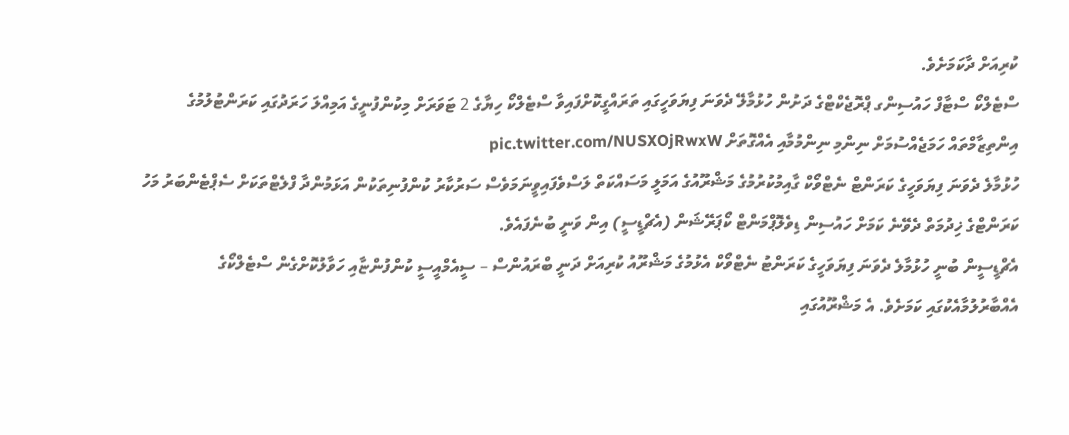ކުރިއަށް ދާކަމަށެވެ.
ސްޓެލްކޯ ސްޓާފް ހައުސިންގ ޕްރޮޖެކްޓްގެ ދަށުން ހުޅުމާލޭ ދެވަނަ ފިޔަވަހީގައި ތަރައްގީކޮށްފައިވާ ސްޓެލްކޯ ހިޔާގެ 2 ޓަވަރަށް މިކުންފުނީގެ އަމިއްލަ ހަރަދުގައި ކަރަންޓުލުމުގެ އިންތިޒާމްތައް ހަމަޖެއްސުމަށް ނިންމި ނިންމުމާއި އެއްގޮތަށް pic.twitter.com/NUSXOjRwxW
ހުޅުމާލެ ދެވަނަ ފިޔަވަހީގެ ކަރަންޓް ނެޓްވޯކް ގާއިމުކުރުމުގެ މަޝްރޫއުގެ އަމަލީ މަސައްކަތް ލަސްވެފައިވީނަމަވެސް ސަރުކާރު ކުންފުނިތަކުން އަޅަމުންދާ ފްލެޓްތަކަށް ސެޕްޓެންބަރު މަހު ކަރަންޓްގެ ޚިދުމަތް ދެވޭނެ ކަމަށް ހައުސިން ޑިވެލޮޕްމަންޓް ކޯޕަރޭޝަން (އެޗްޑީސީ) އިން ވަނީ ބުނެފައެވެ.
އެޗްޑީސީން ބުނީ ހުޅުމާލެ ދެވަނަ ފިޔަވަހީގެ ކަރަންޓު ނެޓްވޯކް އެޅުމުގެ މަޝްރޫއު ކުރިއަށް ދަނީ ބްރައުންސް – ސީއެމްއީސީ ކުންފުންޏާއި ހަވާލުކޮށްގެން ސްޓެލްކޯގެ އެއްބާރުލުމާއެކުގައި ކަމަށެވެ. އެ މަޝްރޫއުގައި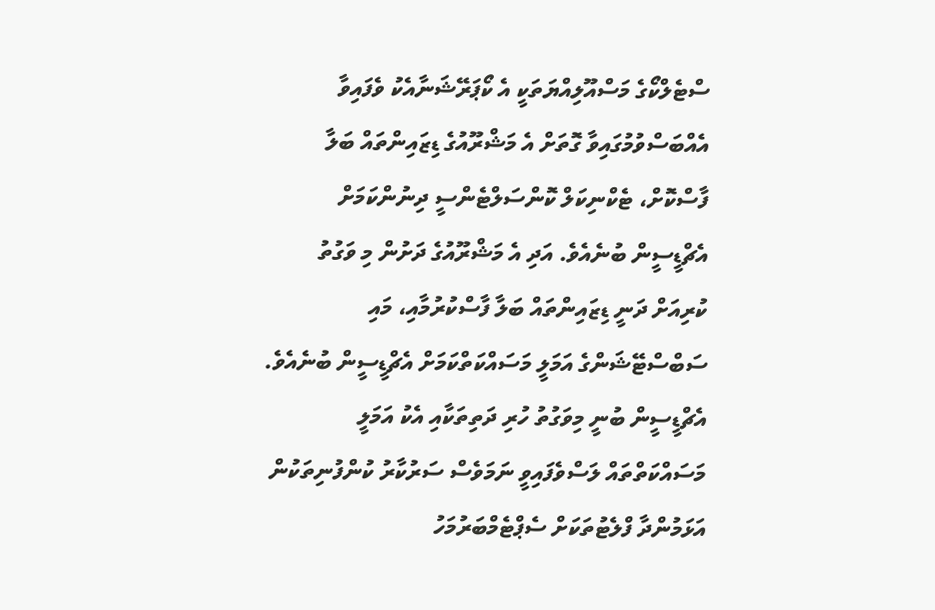ސްޓެލްކޯގެ މަސްއޫލިއްޔަތަކީ އެ ކޯޕަރޭޝަނާއެކު ވެފައިވާ އެއްބަސްވުމުގައިވާ ގޮތަށް އެ މަޝްރޫއުގެ ޑިޒައިންތައް ބަލާ ފާސްކޮށް، ޓެކްނިކަލް ކޮންސަލްޓެންސީ ދިނުންކަމަށް އެޗްޑީސީން ބުނެއެވެ. އަދި އެ މަޝްރޫއުގެ ދަށުން މި ވަގުތު ކުރިއަށް ދަނީ ޑިޒައިންތައް ބަލާ ފާސްކުރުމާއި، މައި ސަބްސްޓޭޝަންގެ އަމަލީ މަސައްކަތްކަމަށް އެޗްޑީސީން ބުނެއެވެ.
އެޗްޑީސީން ބުނީ މިވަގުތު ހުރި ދަތިތަކާއި އެކު އަމަލީ މަސައްކަތްތައް ލަސްވެފައިވީ ނަމަވެސް ސަރުކާރު ކުންފުނިތަކުން އަޅަމުންދާ ފްލެޓުތަކަށް ސެޕްޓެމްބަރުމަހު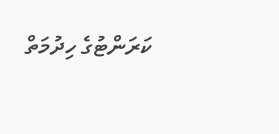ކަރަންޓުގެ ހިދުމަތް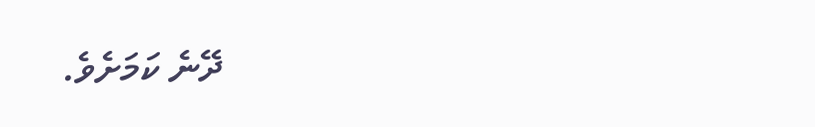ދޭނެ ކަމަށެވެ.